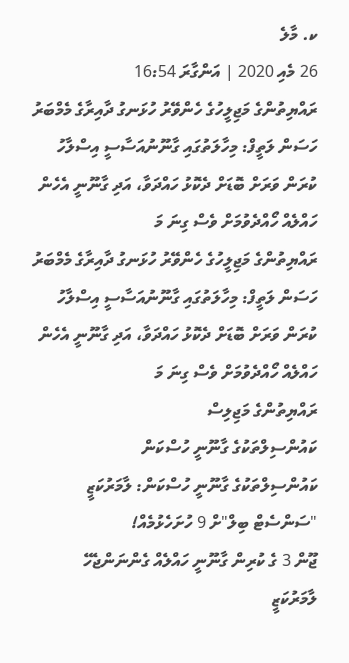ކ. މާލެ
26 މެއި 2020 | އަންގާރަ 16:54
ރައްޔިތުންގެ މަޖިލީހުގެ ހެންވޭރު ހުޅަނގު ދާއިރާގެ މެމްބަރު ހަސަން ލަތީފް: މިހާލަތުގައި ގާނޫނުއަސާސީ އިސްލާހު ކުރަން ވަރަށް ބޮޑަށް ދެކޮޅު ހައްދަވާ، އަދި ގާނޫނީ އެހެން ހައްލެއް ހޯއްދެވުމަށް ވެސް ގިނަ މަ
ރައްޔިތުންގެ މަޖިލީހުގެ ހެންވޭރު ހުޅަނގު ދާއިރާގެ މެމްބަރު ހަސަން ލަތީފް: މިހާލަތުގައި ގާނޫނުއަސާސީ އިސްލާހު ކުރަން ވަރަށް ބޮޑަށް ދެކޮޅު ހައްދަވާ، އަދި ގާނޫނީ އެހެން ހައްލެއް ހޯއްދެވުމަށް ވެސް ގިނަ މަ
ރައްޔިތުންގެ މަޖިލިސް
ކައުންސިލްތަކުގެ ގާނޫނީ ހުސްކަން
ކައުންސިލްތަކުގެ ގާނޫނީ ހުސްކަން: ލާމަރުކަޒީ "ސަންސެޓް ބިލް"ށް 9 ހުށަހެޅުމެއް!
ޖޫން 3 ގެ ކުރިން ގާނޫނީ ހައްލެއް ގެންނަންޖެހޭ
ލާމަރުކަޒީ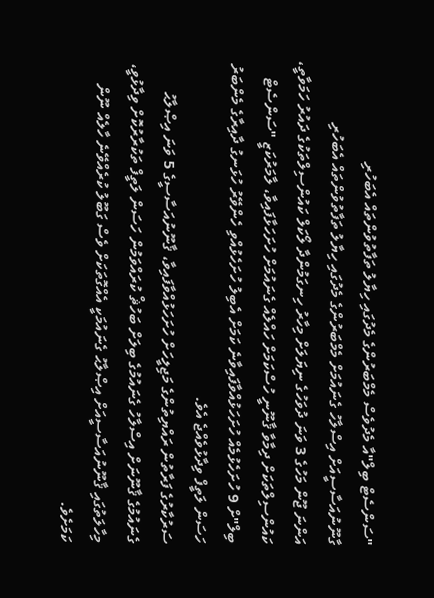"ސަންސެޓް ބިލް"އާ މެދުވެސް މެމްބަރުންގެ މެދުގައި ހިޔާލު ތަފާތުވުންތައް އެބަހުރި
ގާނޫނުއަސާސީއަށް އިސްލާހު ގެނައުމަށް މެމްބަރުންގެ މެދުގައި ހިޔާލު ތަފާތުވުންތައް އެބަހުރި
އަންނަ ޖޫން މަހުގެ 3 ވަނަ ދުވަހުގެ ނިޔަލަށް މިހާރު ހިނގަމުންދާ ލޯކަލް ކައުންސިލްތަކުގެ ދައުރު ހަމަވާތީ، ކައުންސިލްތަކަށް ދިމާވާ ޤާނޫނީ ހުސްކަމަށް ހައްލެއް ގެނައުމަށް ހުށަހަޅާފައިވާ، ލާމަރުކަޒީ "ސަންސެޓް ބިލް"ށް 9 ހުށަހެޅުމެއް ހުށަހަޅުއްވާފައިވާނެ ކަމަށް އެބިލު ހުށަހެޅުއްވި ހެންވޭރު ހުޅަނގު ދާއިރާގެ މެންބަރު ހަސަން ލަތީފް ވިދާޅުވެއްޖެ އެވެ.
ސަރުކާރުގެ ފަރާތުން ރައްޔިތުންގެ މަޖިލީހަށް ހުށަހަޅުއްވާފައިވާ، ޤާނޫނުއަސާސީގެ 5 ވަނަ އިޞްލާޙު ގެނައުމުގެ ޤާނޫނަށް އިސްލާހު ގެނައުމުގެ ބިލަށް ބަހުޘް ކުރައްވަމުން ހަސަން ލަތީފް ތަކުރާރުކޮށް ވިދާޅުވީ، މިހާލަތުގައި ޤާނޫނުއަސާސީއަށް އިޞްލާޙު ގެނައުމަކީ އެއްގޮތަކަށް ވެސް ގަބޫލު ކުރެއްވޭނެ ހާލެއް ނޫން ކަމަށެވެ.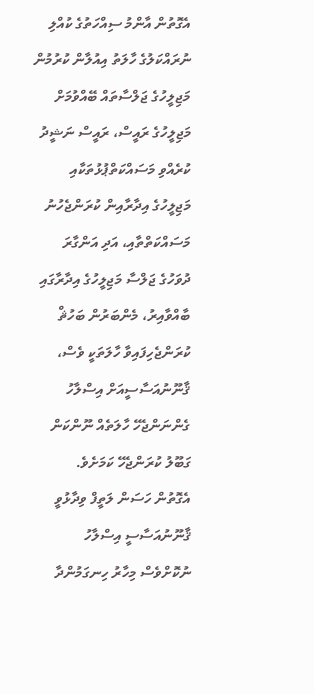އެގޮތުން އާންމު ސިއްހަތުގެ ކުއްލި ނުރައްކަލުގެ ހާލަތު އިއުލާން ކުރުމުން މަޖިލީހުގެ ޖަލްސާތައް ބޭއްވުމަށް މަޖިލީހުގެ ރައީސް، ރައީސް ނަޝީދު ކުރެއްވި މަސައްކަތްޕުޅުތަކާއި މަޖިލީހުގެ އިދާރާއިން ކުރަންޖެހުނު މަސައްކަތްތާއި، އަދި އަންގާރަ ދުވަހުގެ ޖަލްސާ މަޖިލީހުގެ އިދާރާގައި ބާއްވާއިރު، މެންބަރުން ބަހުޘް ކުރަންޖެހިފައިވާ ހާލަތަކީ ވެސް، ޤާނޫނުއަސާސީއަށް އިސްލާހު ގެންނަންޖެހޭ ހާލަތެއް ނޫންކަން ގަބޫލު ކުރަންޖެހޭ ކަމަށެވެ.
އެގޮތުން ހަސަން ލަތީފް ވިދާޅުވީ ޤާނޫނުއަސާސީ އިސްލާހު ނުކޮށްވެސް މިހާރު ހިނގަމުންދާ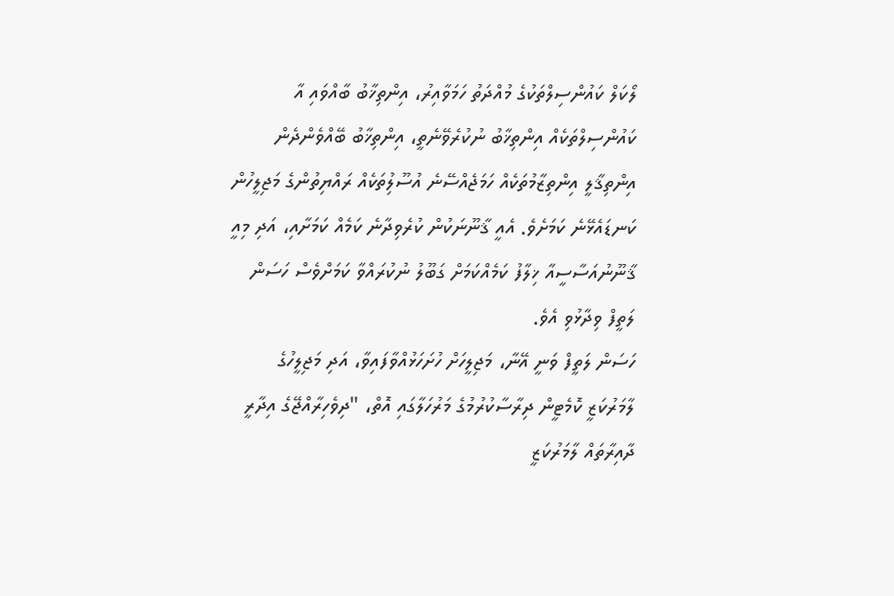ލޯކަލް ކައުންސިލްތަކުގެ މުއްދަތު ހަމަވާއިރު، އިންތިޚާބު ބާއްވައި އާ ކައުންސިލްތަކެއް އިންތިޚާބު ނުކުރެވޭނެތީ، އިންތިޚާބު ބޭއްވެންދެން އިންތިޤާލީ އިންތިޒާމުތަކެއް ހަމަޖެއްސޭނެ އުސޫލިުތަކެއް ރައްޔިތުންގެ މަޖިލީހުން ކަނޑައެޅޭނެ ކަމަށެވެ. އެއީ ޤާނޫނަކުން ކުރެވިދާނެ ކަމެއް ކަމަށާއި، އަދި މިއީ ޤާނޫނުއަސާސީއާ ޚިލާފު ކަމެއްކަމަށް ގަބޫލު ނުކުރައްވާ ކަމަށްވެސް ހަސަން ލަތީފް ވިދާޅުވި އެވެ.
ހަސަން ލަތީފް ވަނީ އޭނާ، މަޖިލީހަށް ހުށަހަޅުއްވާފައިވާ، އަދި މަޖިލީހުގެ ލާމަރުކަޒީ ކޮމެޓީން ދިރާސާކުރުމުގެ މަރުހަލާގައި އޮތް، "ދިވެހިރާއްޖޭގެ އިދާރީ ދާއިރާތައް ލާމަރުކަޒީ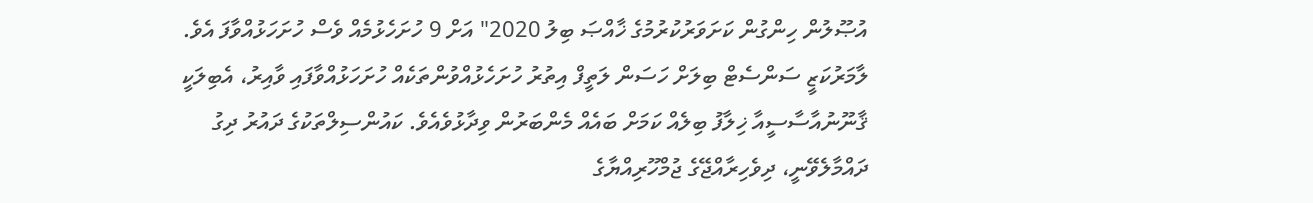އުޞޫލުން ހިންގުން ކަށަވަރުކުރުމުގެ ޚާއްޞަ ބިލު 2020" އަށް 9 ހުށަހެޅުމެއް ވެސް ހުށަހަޅުއްވާފަ އެވެ.
ލާމަރުކަޒީ ސަންސެޓް ބިލަށް ހަސަން ލަތީފް އިތުރު ހުށަހެޅުއްވުންތަކެއް ހުށަހަޅުއްވާފައި ވާއިރު، އެބިލަކީ ޤާނޫނުއާސާސީއާ ޚިލާފު ބިލެއް ކަމަށް ބައެއް މެންބަރުން ވިދާޅުވެއެވެ. ކައުންސިލްތަކުގެ ދައުރު ދިގު ދައްމާލެވޭނީ، ދިވެހިރާއްޖޭގެ ޖުމްހޫރިއްޔާގެ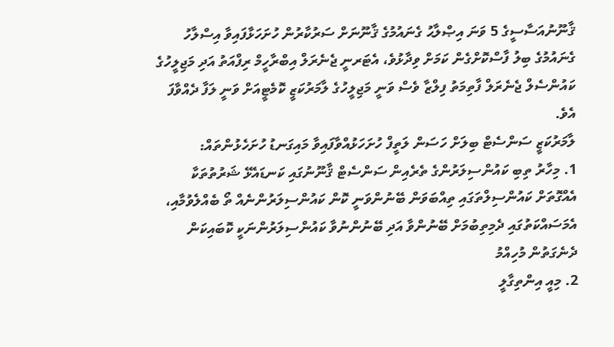ޤާނޫނުއަސާސީގެ 5 ވަނަ އިޞްލާޙު ގެނައުމުގެ ޤާނޫނަށް ސަރުކާރުން ހުށަހަޅާފައިވާ އިސްލާހު ގެނައުމުގެ ބިލު ފާސްކޮށްގެން ކަމަށް ވިދާޅުވެ، އެޓަރނީ ޖެނެރަލް އިބްރާހީމް ރިފްއަތު އަދި މަޖިލީހުގެ ކައުންސެލް ޖެނެރަލް ފާތިމަތު ފިލްޒާ ވެސް ވަނީ މަޖިލީހުގެ ލާމަރުކަޒީ ކޮމެޓީއަށް ވަނީ ލަފާ ދެއްވާފަ އެވެ.
ލާމަރުކަޒީ ސަންސެޓް ބިލަށް ހަސަން ލަތީފް ހުށަހަޅުއްވާފައިވާ މައިގަނޑު ހުށަހެޅުންތައް:
1. މިހާރު ތިބި ކައުންސިލަރުންގެ ތެރެއިން ސަންސެޓް ޤާނޫނުގައި ކަނޑައެޅޭ ޝަރުތުތަކާ އެއްގޮތަށް ކައުންސިލްތަގައި ތިއްބަވަން ބޭނުންވަނީ ކޮން ކައުންސިލަރުންނެއް ތޯ ބެއްލެވުމާއި، އެމަސައްކަތުގައި ދެމިތިބުމަށް ބޭނުންވާ އަދި ބޭނުންނުވާ ކައުންސިލަރުންނަކީ ކޮބައިކަން ދެނެގަތުން މުހިއްމު
2. މިއީ އިންތިގާލީ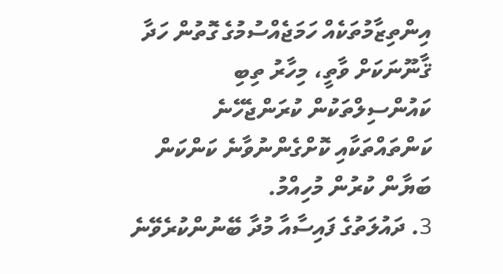އިންތިޒާމުތަކެއް ހަމަޖެއްސުމުގެ ގޮތުން ހަދާ ޤާނޫނަކަށް ވާތީ، މިހާރު ތިބި ކައުންސިލްތަކުން ކުރަންޖެހޭނެ ކަންތައްތަކާއި ކޮށްގެންނުވާނެ ކަންކަން ބަޔާން ކުރުން މުހިއްމު.
3. ދައުލަތުގެ ފައިސާއާ މުދާ ބޭނުންކުރެވޭނެ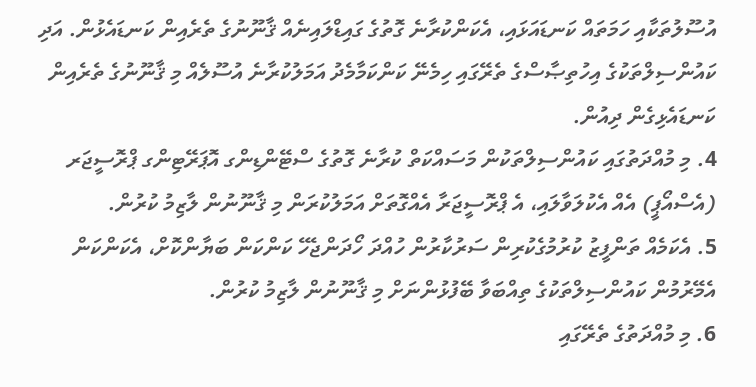އުސޫލުތަކާއި ހަމަތައް ކަނޑައަޅައި، އެކަންކުރާނެ ގޮތުގެ ގައިޑްލައިނެއް ޤާނޫނުގެ ތެރެއިން ކަނޑައެޅުން. އަދި ކައުންސިލްތަކުގެ އިހުތިޞާސްގެ ތެރޭގައި ހިމެނޭ ކަންކަމާމެދު އަމަލުކުރާނެ އުސޫލެއް މި ޤާނޫނުގެ ތެރެއިން ކަނޑައެޅިގެން ދިއުން.
4. މި މުއްދަތުގައި ކައުންސިލްތަކުން މަސައްކަތް ކުރާނެ ގޮތުގެ ސްޓޭންޑިންގ އޮޕަރޭޓިންގ ޕްރޮސީޖަރ (އެސްއޯޕީ) އެއް އެކުލަވާލައި، އެ ޕްރޮސީޖަރާ އެއްގޮތަށް އަމަލުކުރަން މި ޤާނޫނުން ލާޒިމު ކުރުން.
5. އެކަމެއް ތަންފީޒު ކުރުމުގެކުރިން ސަރުކާރުން ހުއްދަ ހޯދަންޖެހޭ ކަންކަން ބަޔާންކޮށް، އެކަންކަން އެމޭރުމުން ކައުންސިލްތަކުގެ ތިއްބަވާ ބޭފުޅުންނަށް މި ޤާނޫނުން ލާޒިމު ކުރުން.
6. މި މުއްދަތުގެ ތެރޭގައި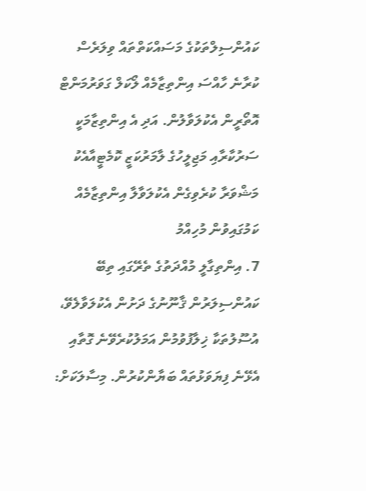ކައުންސިލްތަކުގެ މަސައްކަތްތައް ވިލަރެސް ކުރާނެ ހާއްސަ އިންތިޒާމެއް ލޯކަލް ގަވަރުމަންޓް އޮތޯރީން އެކުލަވާލުން. އަދި އެ އިންތިޒާމަކީ ސަރުކާރާއި މަޖިލީހުގެ ލާމަރުކަޒީ ކޮމެޓީއާއެކު މަޝްވަރާ ކުރެވިގެން އެކުލަވާލާ އިންތިޒާމެއް ކަމުގައިވުން މުހިއްމު
7. އިންތިގާލީ މުއްދަތުގެ ތެރޭގައި ތިބޭ ކައުންސިލަރުން ޤާނޫނުގެ ދަށުން އެކުލަވާލެވޭ، އުސޫލުތަކާ ޚިލާފުވުމުން އަމަލުކުރެވޭނެ ގޮތާއި އެޅޭނެ ފިޔަވަޅުތައް ބަޔާންކުރުން. މިސާލަކަށް: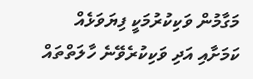މަގާމުން ވަކިކުރުމަކީ ފިޔަވަޅެއް ކަމަށާއި އަދި ވަކިކުރެވޭނެ ހާލަތްތައް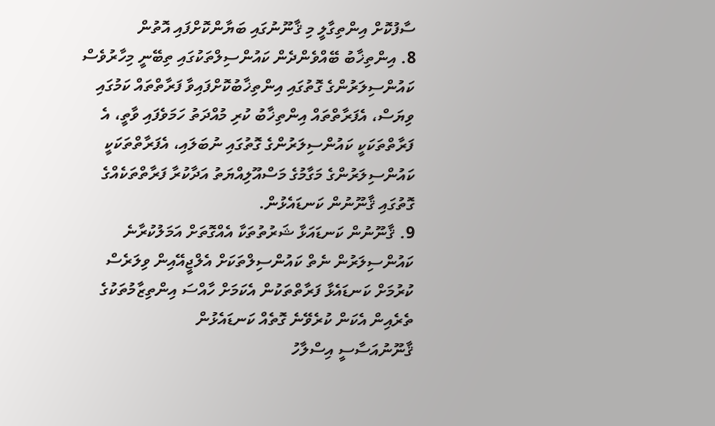ސާފުކޮށް އިންތިގާލީ މި ޤާނޫނުގައި ބަޔާންކޮށްފައި އޮތުން
8. އިންތިޚާބު ބޭއްވެންދެން ކައުންސިލްތަކުގައި ތިބޭނީ މިހާރުވެސް ކައުންސިލަރުންގެ ގޮތުގައި އިންތިޚާބުކޮށްފައިވާ ފަރާތްތައް ކަމުގައި ވިޔަސް، އެފަރާތްތައް އިންތިޚާބު ކުރި މުއްދަތު ހަމަވެފައި ވާތީ، އެ ފަރާތްތަކަކީ ކައުންސިލަރުންގެ ގޮތުގައި ނުބަލައި، އެފަރާތްތަކަކީ ކައުންސިލަރުންގެ މަގާމުގެ މަސްއޫލިއްޔަތު އަދާކުރާ ފަރާތްތަކެއްގެ ގޮތުގައި ޤާނޫނުން ކަނޑައެޅުން.
9. ޤާނޫނުން ކަނޑައަޅާ ޝަރުތުތަކާ އެއްގޮތަށް އަމަލުކުރާނެ ކައުންސިލަރުން ނެތް ކައުންސިލްތަކަށް އެލްޖީއޭއިން ވިލަރެސް ކުރުމަށް ކަނޑައެޅާ ފަރާތްތަކުން އެކަމަށް ހާއްސަ އިންތިޒާމުތަކުގެ ތެރެއިން އެކަން ކުރެވޭނެ ގޮތެއް ކަނޑައެޅުން
ޤާނޫނުއަސާސީ އިސްލާހު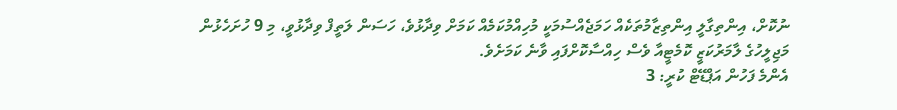ނުކޮށް، އިންތިގާލީ އިންތިޒާމުތަކެއް ހަމަޖެއްސުމަކީ މުހިއްމުކަމެއް ކަމަށް ވިދާޅުވެ، ހަސަން ލަތީފް ވިދާޅުވީ، މި 9 ހުށަހެޅުން މަޖިލީހުގެ ލާމަރުކަޒީ ކޮމެޓީއާ ވެސް ހިއްސާކޮށްފައި ވާނެ ކަމަށެވެ.
އެންމެ ފަހުން އަޕްޑޭޓް ކުރީ: 3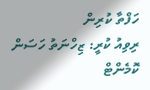ހަފްތާ ކުރިން
ރިވިއު ކުރީ: ޒިހްނަތު ހަސަން
ކޮމެންޓް